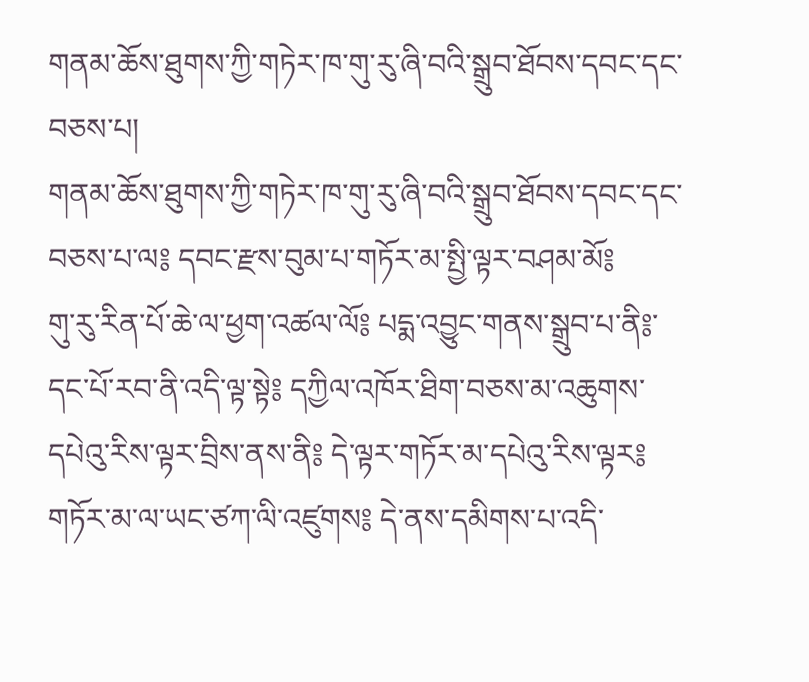གནམ་ཆོས་ཐུགས་ཀྱི་གཏེར་ཁ་གུ་རུ་ཞི་བའི་སྒྲུབ་ཐོབས་དབང་དང་བཅས་པ།
གནམ་ཆོས་ཐུགས་ཀྱི་གཏེར་ཁ་གུ་རུ་ཞི་བའི་སྒྲུབ་ཐོབས་དབང་དང་བཅས་པ་ལ༔ དབང་རྫས་བུམ་པ་གཏོར་མ་སྤྱི་ལྟར་བཤམ་མོ༔
གུ་རུ་རིན་པོ་ཆེ་ལ་ཕྱག་འཚལ་ལོ༔ པདྨ་འབྱུང་གནས་སྒྲུབ་པ་ནི༔་དང་པོ་རབ་ནི་འདི་ལྟ་སྟེ༔ དཀྱིལ་འཁོར་ཐིག་བཅས་མ་འཆུགས་དཔེའུ་རིས་ལྟར་བྲིས་ནས་ནི༔ དེ་ལྟར་གཏོར་མ་དཔེའུ་རིས་ལྟར༔ གཏོར་མ་ལ་ཡང་ཙཀ་ལི་འཛུགས༔ དེ་ནས་དམིགས་པ་འདི་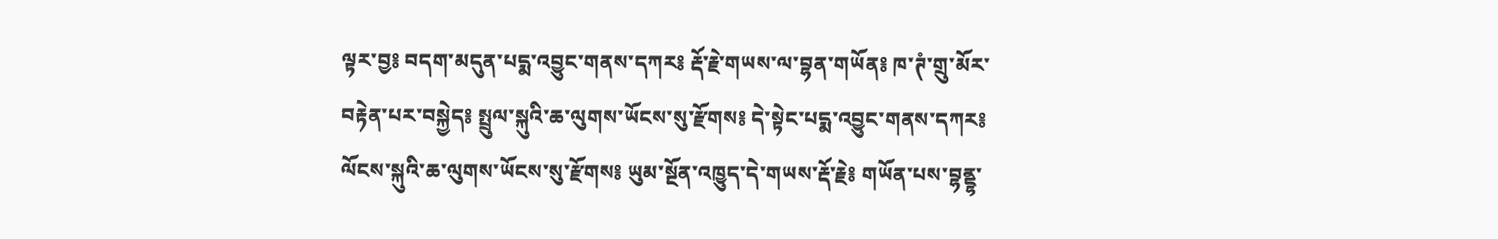ལྟར་བྱ༔ བདག་མདུན་པདྨ་འབྱུང་གནས་དཀར༔ རྡོ་རྗེ་གཡས་ལ་བྷན་གཡོན༔ ཁ་ཊཾ་གྲུ་མོར་བརྟེན་པར་བསྐྱེད༔ སྤྲུལ་སྐུའི་ཆ་ལུགས་ཡོངས་སུ་རྫོགས༔ དེ་སྟེང་པདྨ་འབྱུང་གནས་དཀར༔ ལོངས་སྐུའི་ཆ་ལུགས་ཡོངས་སུ་རྫོགས༔ ཡུམ་སྔོན་འཁྱུད་དེ་གཡས་རྡོ་རྗེ༔ གཡོན་པས་བྷནྡྷ་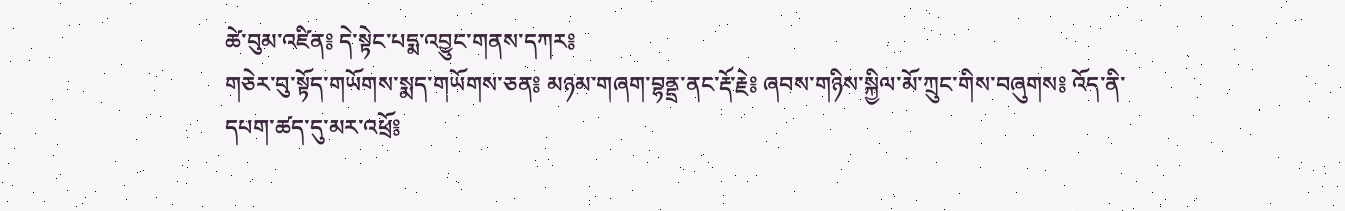ཚེ་བུམ་འཛིན༔ དེ་སྟེང་པདྨ་འབྱུང་གནས་དཀར༔
གཅེར་བུ་སྟོད་གཡོགས་སྨད་གཡོགས་ཅན༔ མཉམ་གཞག་བྷནྡྲ་ནང་རྡོ་རྗེ༔ ཞབས་གཉིས་སྐྱིལ་མོ་ཀྲུང་གིས་བཞུགས༔ འོད་ནི་དཔག་ཚད་དུ་མར་འཕྲོ༔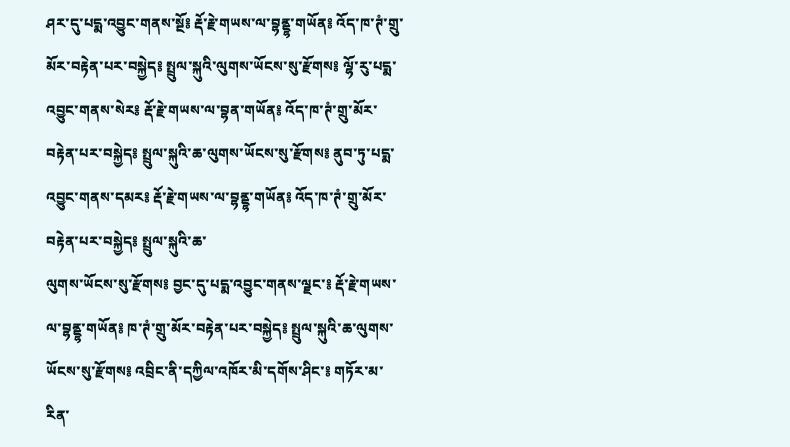ཤར་དུ་པདྨ་འབྱུང་གནས་སྔོ༔ རྡོ་རྗེ་གཡས་ལ་བྷནྡྷ་གཡོན༔ འོད་ཁ་ཊཾ་གྲུ་མོར་བརྟེན་པར་བསྐྱེད༔ སྤྲུལ་སྐུའི་ལུགས་ཡོངས་སུ་རྫོགས༔ ལྷོ་རུ་པདྨ་འབྱུང་གནས་སེར༔ རྡོ་རྗེ་གཡས་ལ་བྷན་གཡོན༔ འོད་ཁ་ཊཾ་གྲུ་མོར་བརྟེན་པར་བསྐྱེད༔ སྤྲུལ་སྐུའི་ཆ་ལུགས་ཡོངས་སུ་རྫོགས༔ ནུབ་ཏུ་པདྨ་འབྱུང་གནས་དམར༔ རྡོ་རྗེ་གཡས་ལ་བྷནྡྷ་གཡོན༔ འོད་ཁ་ཊཾ་གྲུ་མོར་བརྟེན་པར་བསྐྱེད༔ སྤྲུལ་སྐུའི་ཆ་
ལུགས་ཡོངས་སུ་རྫོགས༔ བྱང་དུ་པདྨ་འབྱུང་གནས་ལྗང་༔ རྡོ་རྗེ་གཡས་ལ་བྷནྡྷ་གཡོན༔ ཁ་ཊཾ་གྲུ་མོར་བརྟེན་པར་བསྐྱེད༔ སྤྲུལ་སྐུའི་ཆ་ལུགས་ཡོངས་སུ་རྫོགས༔ འབྲིང་ནི་དཀྱིལ་འཁོར་མི་དགོས་ཤིང་༔ གཏོར་མ་རིན་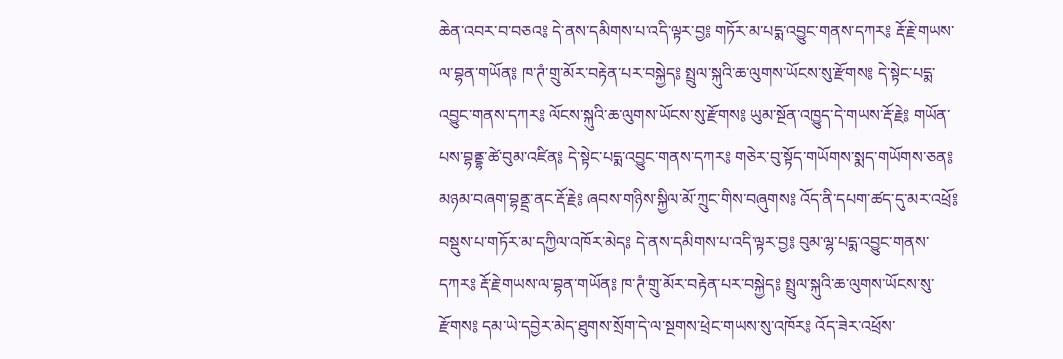ཆེན་འབར་བ་བཅའ༔ དེ་ནས་དམིགས་པ་འདི་ལྟར་བྱ༔ གཏོར་མ་པདྨ་འབྱུང་གནས་དཀར༔ རྡོ་རྗེ་གཡས་ལ་བྷན་གཡོན༔ ཁ་ཊཾ་གྲུ་མོར་བརྟེན་པར་བསྐྱེད༔ སྤྲུལ་སྐུའི་ཆ་ལུགས་ཡོངས་སུ་རྫོགས༔ དེ་སྟེང་པདྨ་འབྱུང་གནས་དཀར༔ ལོངས་སྐུའི་ཆ་ལུགས་ཡོངས་སུ་རྫོགས༔ ཡུམ་སྔོན་འཁྱུད་དེ་གཡས་རྡོ་རྗེ༔ གཡོན་པས་བྷནྡྷ་ཚེ་བུམ་འཛིན༔ དེ་སྟེང་པདྨ་འབྱུང་གནས་དཀར༔ གཅེར་བུ་སྟོད་གཡོགས་སྨད་གཡོགས་ཅན༔ མཉམ་བཞག་བྷནྡྲ་ནང་རྡོ་རྗེ༔ ཞབས་གཉིས་སྐྱིལ་མོ་ཀྲུང་གིས་བཞུགས༔ འོད་ནི་དཔག་ཚད་དུ་མར་འཕྲོ༔ བསྡུས་པ་གཏོར་མ་དཀྱིལ་འཁོར་མེད༔ དེ་ནས་དམིགས་པ་འདི་ལྟར་བྱ༔ བུམ་ལྷ་པདྨ་འབྱུང་གནས་དཀར༔ རྡོ་རྗེ་གཡས་ལ་བྷན་གཡོན༔ ཁ་ཊཾ་གྲུ་མོར་བརྟེན་པར་བསྐྱེད༔ སྤྲུལ་སྐུའི་ཆ་ལུགས་ཡོངས་སུ་རྫོགས༔ དམ་ཡེ་དབྱེར་མེད་ཐུགས་སྲོག་དེ་ལ་སྔགས་ཕྲེང་གཡས་སུ་འཁོར༔ འོད་ཟེར་འཕྲོས་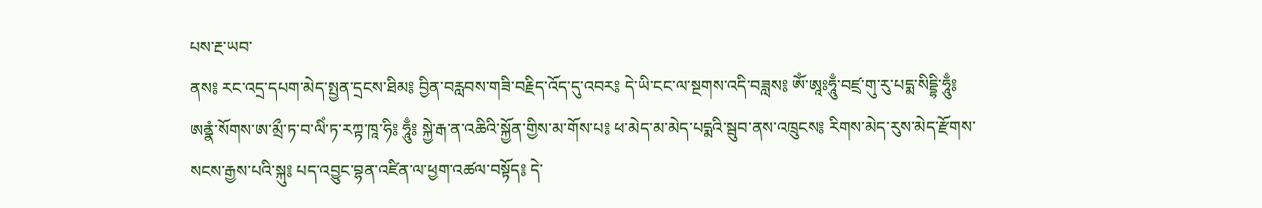པས་རྔ་ཡབ་
ནས༔ རང་འདྲ་དཔག་མེད་སྤྱན་དྲངས་ཐིམ༔ བྱིན་བརླབས་གཟི་བརྗིད་འོད་དུ་འབར༔ དེ་ཡི་ངང་ལ་སྔགས་འདི་བཟླས༔ ཨོཾ་ཨཱཿཧཱུྃ་བཛྲ་གུ་རུ་པདྨ་སིདྡྷི་ཧཱུྃ༔ ཨནྣཾ་སོགས་ཨ་མྲྀ་ཏ་བ་ལིཾ་ཏ་རཀྟ་ཁཱ་ཧི༔ ཧཱུྃ༔ སྐྱེ་རྒ་ན་འཆིའི་སྐྱོན་གྱིས་མ་གོས་པ༔ ཕ་མེད་མ་མེད་པདྨའི་སྦུབ་ནས་འཁྲུངས༔ རིགས་མེད་རུས་མེད་རྫོགས་སངས་རྒྱས་པའི་སྐུ༔ པད་འབྱུང་བྷན་འཛིན་ལ་ཕྱག་འཚལ་བསྟོད༔ དེ་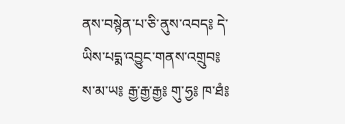ནས་བསྙེན་པ་ཅི་ནུས་འབད༔ དེ་ཡིས་པདྨ་འབྱུང་གནས་འགྲུབ༔ ས་མ་ཡ༔ རྒྱ་རྒྱ་རྒྱ༔ གུ་ཧྱ༔ ཁ་ཐཾ༔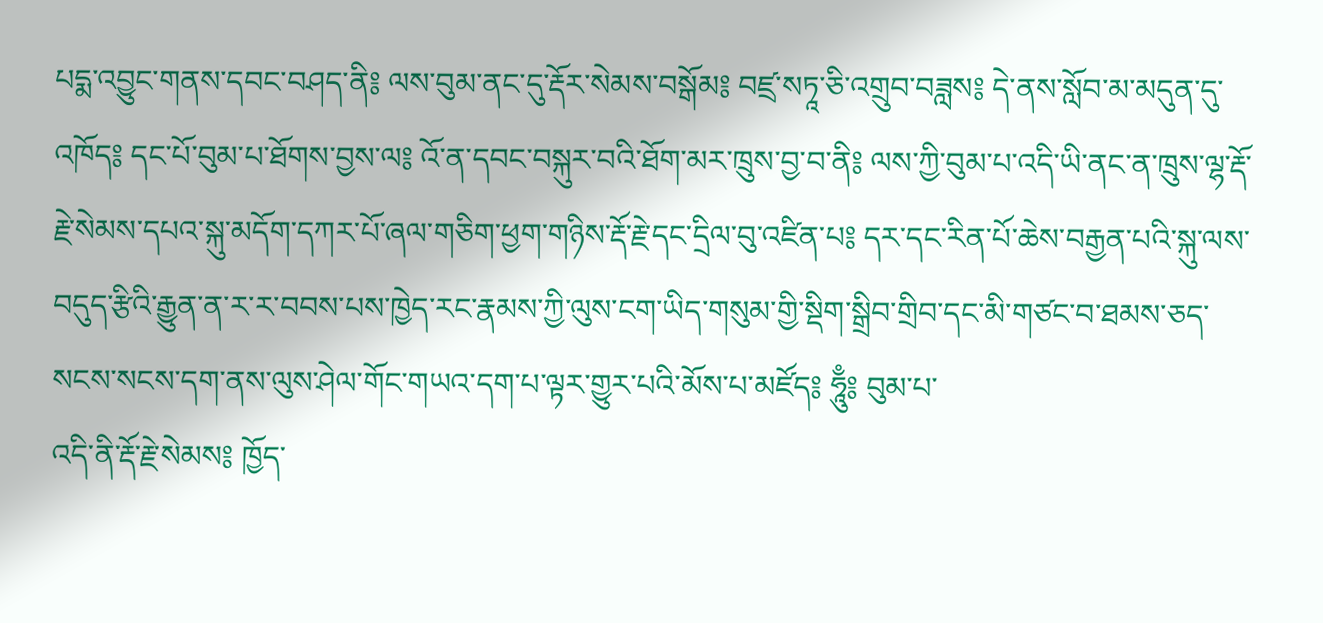པདྨ་འབྱུང་གནས་དབང་བཤད་ནི༔ ལས་བུམ་ནང་དུ་རྡོར་སེམས་བསྒོམ༔ བཛྲ་སཏཱ་ཅི་འགྲུབ་བཟླས༔ དེ་ནས་སློབ་མ་མདུན་དུ་འཁོད༔ དང་པོ་བུམ་པ་ཐོགས་བྱས་ལ༔ འོ་ན་དབང་བསྐུར་བའི་ཐོག་མར་ཁྲུས་བྱ་བ་ནི༔ ལས་ཀྱི་བུམ་པ་འདི་ཡི་ནང་ན་ཁྲུས་ལྷ་རྡོ་རྗེ་སེམས་དཔའ་སྐུ་མདོག་དཀར་པོ་ཞལ་གཅིག་ཕྱག་གཉིས་རྡོ་རྗེ་དང་དྲིལ་བུ་འཛིན་པ༔ དར་དང་རིན་པོ་ཆེས་བརྒྱན་པའི་སྐུ་ལས་བདུད་རྩིའི་རྒྱུན་ན་ར་ར་བབས་པས་ཁྱེད་རང་རྣམས་ཀྱི་ལུས་ངག་ཡིད་གསུམ་གྱི་སྡིག་སྒྲིབ་གྲིབ་དང་མི་གཙང་བ་ཐམས་ཅད་སངས་སངས་དག་ནས་ལུས་ཤེལ་གོང་གཡའ་དག་པ་ལྟར་གྱུར་པའི་མོས་པ་མཛོད༔ ཧཱུྃ༔ བུམ་པ་
འདི་ནི་རྡོ་རྗེ་སེམས༔ ཁྱོད་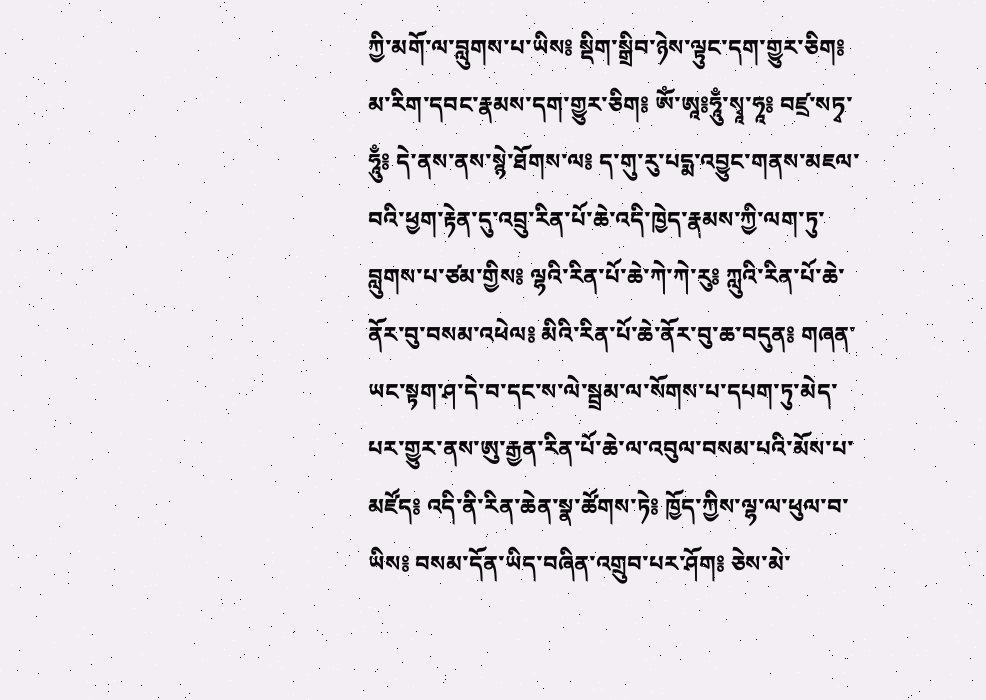ཀྱི་མགོ་ལ་བླུགས་པ་ཡིས༔ སྡིག་སྒྲིབ་ཉེས་ལྟུང་དག་གྱུར་ཅིག༔ མ་རིག་དབང་རྣམས་དག་གྱུར་ཅིག༔ ཨོཾ་ཨཱ༔ཧཱུྃ་སྭཱ་ཧཱ༔ བཛྲ་སཏྭ་ཧཱུྃ༔ དེ་ནས་ནས་སྙེ་ཐོགས་ལ༔ ད་གུ་རུ་པདྨ་འབྱུང་གནས་མཇལ་བའི་ཕྱག་རྟེན་དུ་འབྲུ་རིན་པོ་ཆེ་འདི་ཁྱེད་རྣམས་ཀྱི་ལག་ཏུ་བླུགས་པ་ཙམ་གྱིས༔ ལྷའི་རིན་པོ་ཆེ་ཀེ་ཀེ་རུ༔ ཀླུའི་རིན་པོ་ཆེ་ནོར་བུ་བསམ་འཕེལ༔ མིའི་རིན་པོ་ཆེ་ནོར་བུ་ཆ་བདུན༔ གཞན་ཡང་སྟག་ཤ་དེ་བ་དང་ས་ལེ་སྦྲམ་ལ་སོགས་པ་དཔག་ཏུ་མེད་པར་གྱུར་ནས་ཨུ་རྒྱན་རིན་པོ་ཆེ་ལ་འབུལ་བསམ་པའི་མོས་པ་མཛོད༔ འདི་ནི་རིན་ཆེན་སྣ་ཚོགས་ཏེ༔ ཁྱོད་ཀྱིས་ལྷ་ལ་ཕུལ་བ་ཡིས༔ བསམ་དོན་ཡིད་བཞིན་འགྲུབ་པར་ཤོག༔ ཅེས་མེ་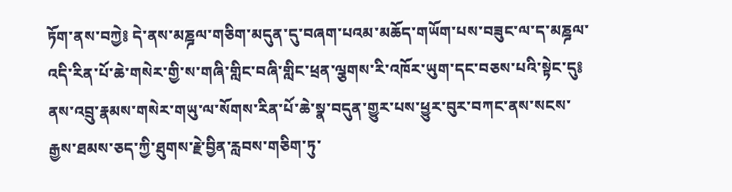ཏོག་ནས་བཀྱེ༔ དེ་ནས་མཎྜལ་གཅིག་མདུན་དུ་བཞག་པའམ་མཆོད་གཡོག་པས་བཟུང་ལ་ད་མཎྜལ་འདི་རིན་པོ་ཆེ་གསེར་གྱི་ས་གཞི་གླིང་བཞི་གླིང་ཕྲན་ལྕགས་རི་འཁོར་ཡུག་དང་བཅས་པའི་སྟེང་དུ༔ ནས་འབྲུ་རྣམས་གསེར་གཡུ་ལ་སོགས་རིན་པོ་ཆེ་སྣ་བདུན་གྱུར་པས་ཕྱུར་བུར་བཀང་ནས་སངས་རྒྱས་ཐམས་ཅད་ཀྱི་ཐུགས་རྗེ་བྱིན་རླབས་གཅིག་ཏུ་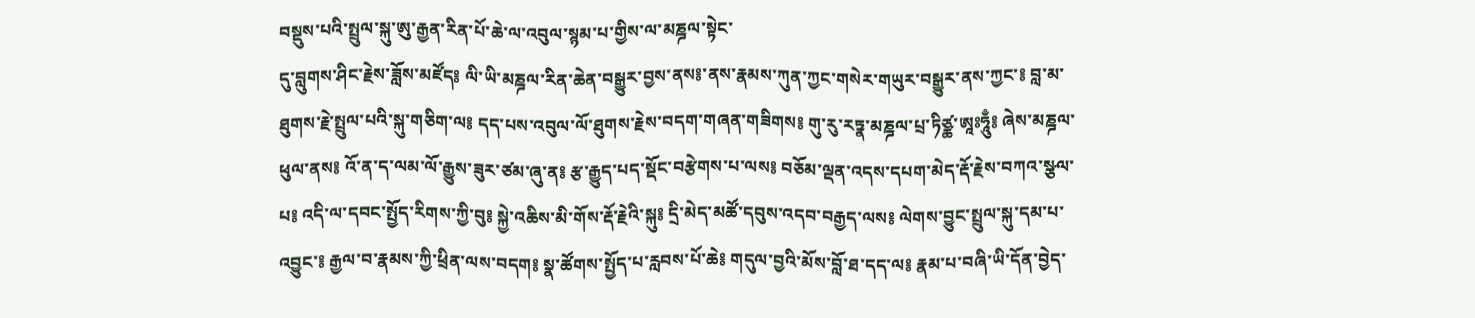བསྡུས་པའི་སྤྲུལ་སྐུ་ཨུ་རྒྱན་རིན་པོ་ཆེ་ལ་འབུལ་སྙམ་པ་གྱིས་ལ་མཎྜལ་སྟེང་
དུ་བླུགས་ཤིང་རྗེས་ཟློས་མཛོད༔ ལི་ཡི་མཎྜལ་རིན་ཆེན་བསྒྱུར་བྱས་ནས༔་ནས་རྣམས་ཀུན་ཀྱང་གསེར་གཡུར་བསྒྱུར་ནས་ཀྱང་༔ བླ་མ་ཐུགས་རྗེ་སྤྲུལ་པའི་སྐུ་གཅིག་ལ༔ དད་པས་འབུལ་ལོ་ཐུགས་རྗེས་བདག་གཞན་གཟིགས༔ གུ་རུ་རཏྣ་མཎྜལ་པྲ་ཏིཙྪ་ཨཱཿཧཱུྃ༔ ཞེས་མཎྜལ་ཕུལ་ནས༔ འོ་ན་ད་ལམ་ལོ་རྒྱུས་ཟུར་ཙམ་ཞུ་ན༔ རྩ་རྒྱུད་པད་སྡོང་བརྩེགས་པ་ལས༔ བཅོམ་ལྡན་འདས་དཔག་མེད་རྡོ་རྗེས་བཀའ་སྩལ་པ༔ འདི་ལ་དབང་སྤྱོད་རིགས་ཀྱི་བུ༔ སྐྱེ་འཆིས་མི་གོས་རྡོ་རྗེའི་སྐུ༔ དྲི་མེད་མཚོ་དབུས་འདབ་བརྒྱད་ལས༔ ལེགས་བྱུང་སྤྲུལ་སྐུ་དམ་པ་འབྱུང་༔ རྒྱལ་བ་རྣམས་ཀྱི་ཕྲིན་ལས་བདག༔ སྣ་ཚོགས་སྤྱོད་པ་རླབས་པོ་ཆེ༔ གདུལ་བྱའི་མོས་བློ་ཐ་དད་ལ༔ རྣམ་པ་བཞི་ཡི་དོན་བྱེད་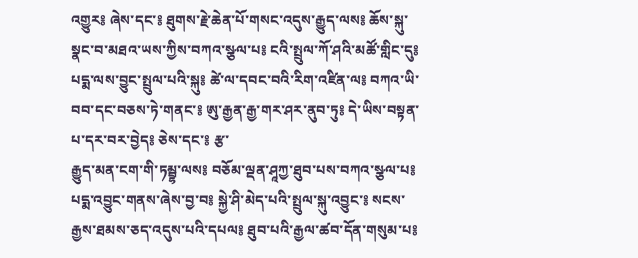འགྱུར༔ ཞེས་དང་༔ ཐུགས་རྗེ་ཆེན་པོ་གསང་འདུས་རྒྱུད་ལས༔ ཆོས་སྐུ་སྣང་བ་མཐའ་ཡས་ཀྱིས་བཀའ་སྩལ་པ༔ ངའི་སྤྲུལ་ཀོ་ཤའི་མཚོ་གླིང་དུ༔ པདྨ་ལས་བྱུང་སྤྲུལ་པའི་སྐུ༔ ཚེ་ལ་དབང་བའི་རིག་འཛིན་ལ༔ བཀའ་ཡི་བབ་དང་བཅས་ཏེ་གནང་༔ ཨུ་རྒྱན་རྒྱ་གར་ཤར་ནུབ་ཏུ༔ དེ་ཡིས་བསྟན་པ་དར་བར་བྱེད༔ ཅེས་དང་༔ རྩ་
རྒྱུད་མན་ངག་གི་ཏམྦྷ་ལས༔ བཅོམ་ལྡན་ཤཱཀྱ་ཐུབ་པས་བཀའ་སྩལ་པ༔ པདྨ་འབྱུང་གནས་ཞེས་བྱ་བ༔ སྐྱེ་ཤི་མེད་པའི་སྤྲུལ་སྐུ་འབྱུང་༔ སངས་རྒྱས་ཐམས་ཅད་འདུས་པའི་དཔལ༔ ཐུབ་པའི་རྒྱལ་ཚབ་དོན་གསུམ་པ༔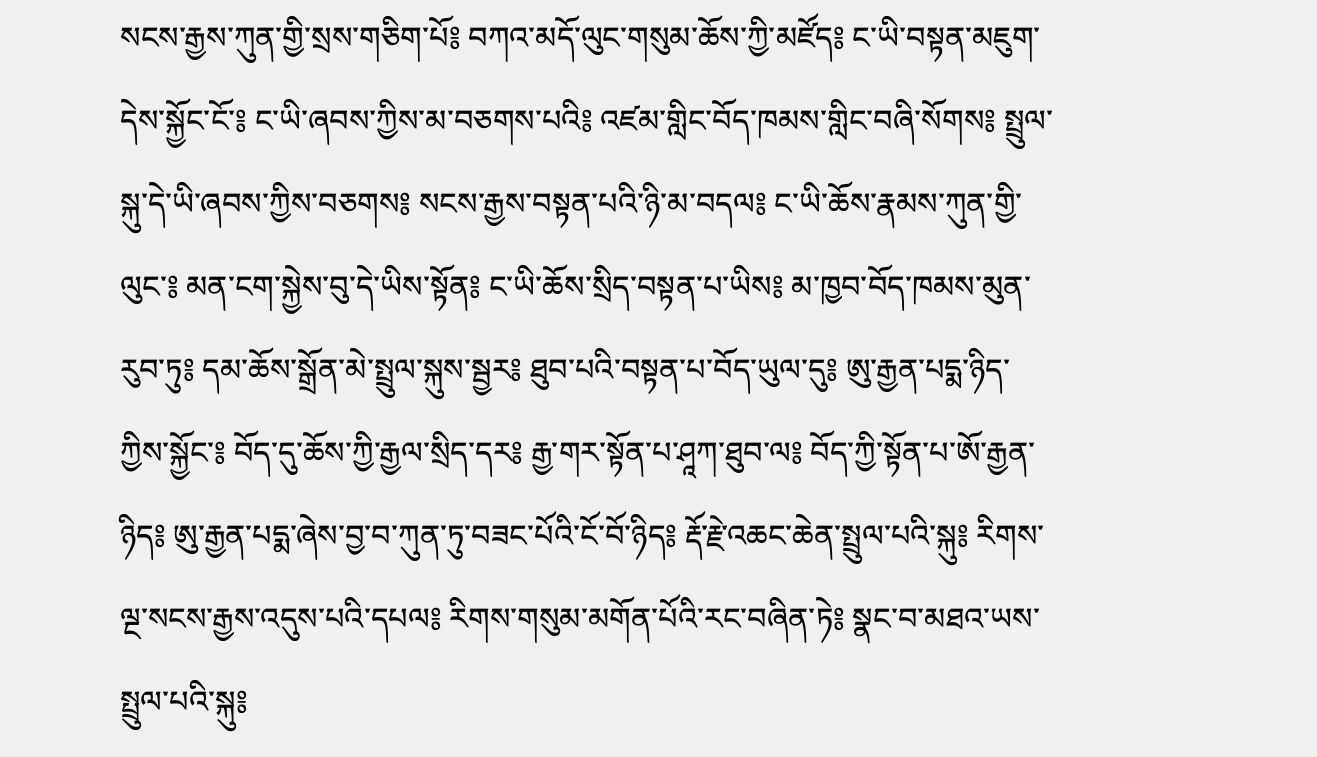སངས་རྒྱས་ཀུན་གྱི་སྲས་གཅིག་པོ༔ བཀའ་མདོ་ལུང་གསུམ་ཆོས་ཀྱི་མཛོད༔ ང་ཡི་བསྟན་མཇུག་དེས་སྐྱོང་ངོ་༔ ང་ཡི་ཞབས་ཀྱིས་མ་བཅགས་པའི༔ འཛམ་གླིང་བོད་ཁམས་གླིང་བཞི་སོགས༔ སྤྲུལ་སྐུ་དེ་ཡི་ཞབས་ཀྱིས་བཅགས༔ སངས་རྒྱས་བསྟན་པའི་ཉི་མ་བདལ༔ ང་ཡི་ཆོས་རྣམས་ཀུན་གྱི་ལུང་༔ མན་ངག་སྐྱེས་བུ་དེ་ཡིས་སྟོན༔ ང་ཡི་ཆོས་སྲིད་བསྟན་པ་ཡིས༔ མ་ཁྱབ་བོད་ཁམས་མུན་རུབ་ཏུ༔ དམ་ཆོས་སྒྲོན་མེ་སྤྲུལ་སྐུས་སྦྱར༔ ཐུབ་པའི་བསྟན་པ་བོད་ཡུལ་དུ༔ ཨུ་རྒྱན་པདྨ་ཉིད་ཀྱིས་སྐྱོང་༔ བོད་དུ་ཆོས་ཀྱི་རྒྱལ་སྲིད་དར༔ རྒྱ་གར་སྟོན་པ་ཤཱཀ་ཐུབ་ལ༔ བོད་ཀྱི་སྟོན་པ་ཨོ་རྒྱན་ཉིད༔ ཨུ་རྒྱན་པདྨ་ཞེས་བྱ་བ་ཀུན་ཏུ་བཟང་པོའི་ངོ་བོ་ཉིད༔ རྡོ་རྗེ་འཆང་ཆེན་སྤྲུལ་པའི་སྐུ༔ རིགས་ལྔ་སངས་རྒྱས་འདུས་པའི་དཔལ༔ རིགས་གསུམ་མགོན་པོའི་རང་བཞིན་ཏེ༔ སྣང་བ་མཐའ་ཡས་སྤྲུལ་པའི་སྐུ༔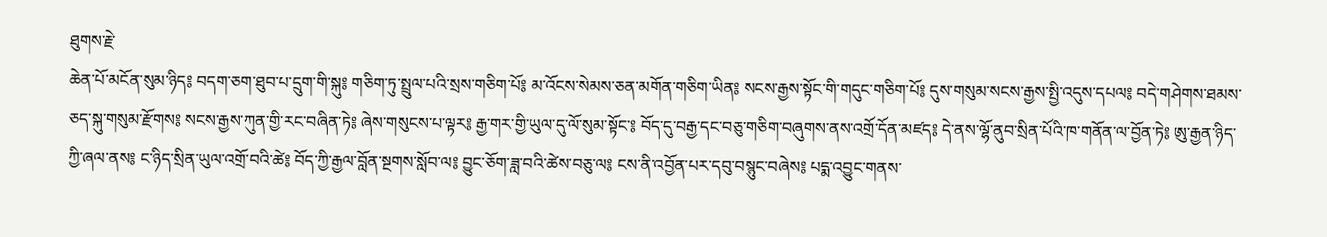ཐུགས་རྗེ་
ཆེན་པོ་མངོན་སུམ་ཉིད༔ བདག་ཅག་ཐུབ་པ་དྲུག་གི་སྐུ༔ གཅིག་ཏུ་སྤྲུལ་པའི་སྲས་གཅིག་པོ༔ མ་འོངས་སེམས་ཅན་མགོན་གཅིག་ཡིན༔ སངས་རྒྱས་སྟོང་གི་གདུང་གཅིག་པོ༔ དུས་གསུམ་སངས་རྒྱས་སྤྱི་འདུས་དཔལ༔ བདེ་གཤེགས་ཐམས་ཅད་སྐུ་གསུམ་རྫོགས༔ སངས་རྒྱས་ཀུན་གྱི་རང་བཞིན་ཏེ༔ ཞེས་གསུངས་པ་ལྟར༔ རྒྱ་གར་གྱི་ཡུལ་དུ་ལོ་སུམ་སྟོང་༔ བོད་དུ་བརྒྱ་དང་བཅུ་གཅིག་བཞུགས་ནས་འགྲོ་དོན་མཛད༔ དེ་ནས་ལྷོ་ནུབ་སྲིན་པོའི་ཁ་གནོན་ལ་བྱོན་ཏེ༔ ཨུ་རྒྱན་ཉིད་ཀྱི་ཞལ་ནས༔ ང་ཉིད་སྲིན་ཡུལ་འགྲོ་བའི་ཚེ༔ བོད་ཀྱི་རྒྱལ་བློན་སྔགས་སློབ་ལ༔ བྱུང་ཅོག་ཟླ་བའི་ཚེས་བཅུ་ལ༔ ངས་ནི་འབྱོན་པར་དབུ་བསྙུང་བཞེས༔ པདྨ་འབྱུང་གནས་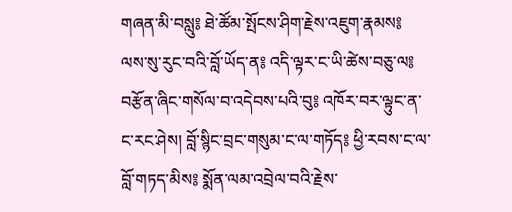གཞན་མི་བསླུ༔ ཐེ་ཚོམ་སྤོངས་ཤིག་རྗེས་འཇུག་རྣམས༔ ལས་སུ་རུང་བའི་བློ་ཡོད་ན༔ འདི་ལྟར་ང་ཡི་ཚེས་བཅུ་ལ༔ བརྩོན་ཞིང་གསོལ་བ་འདེབས་པའི་བུ༔ འཁོར་བར་ལྟུང་ན་ང་རང་ཤེས། བློ་སྙིང་བྲང་གསུམ་ང་ལ་གཏོད༔ ཕྱི་རབས་ང་ལ་བློ་གཏད་མིས༔ སྨོན་ལམ་འབྲེལ་བའི་རྗེས་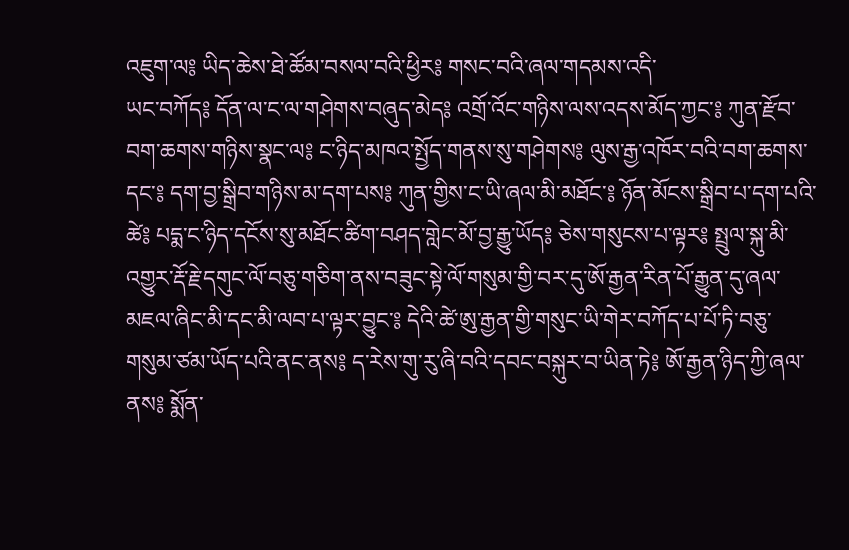འཇུག་ལ༔ ཡིད་ཆེས་ཐེ་ཚོམ་བསལ་བའི་ཕྱིར༔ གསང་བའི་ཞལ་གདམས་འདི་
ཡང་བཀོད༔ དོན་ལ་ང་ལ་གཤེགས་བཞུད་མེད༔ འགྲོ་འོང་གཉིས་ལས་འདས་མོད་ཀྱང་༔ ཀུན་རྫོབ་བག་ཆགས་གཉིས་སྣང་ལ༔ ང་ཉིད་མཁའ་སྤྱོད་གནས་སུ་གཤེགས༔ ལུས་རྒྱ་འཁོར་བའི་བག་ཆགས་དང་༔ དག་བྱ་སྒྲིབ་གཉིས་མ་དག་པས༔ ཀུན་གྱིས་ང་ཡི་ཞལ་མི་མཐོང་༔ ཉོན་མོངས་སྒྲིབ་པ་དག་པའི་ཚེ༔ པདྨ་ང་ཉིད་དངོས་སུ་མཐོང་ཚིག་བཤད་གླེང་མོ་བྱ་རྒྱུ་ཡོད༔ ཅེས་གསུངས་པ་ལྟར༔ སྤྲུལ་སྐུ་མི་འགྱུར་རྡོ་རྗེ་དགུང་ལོ་བཅུ་གཅིག་ནས་བཟུང་སྟེ་ལོ་གསུམ་གྱི་བར་དུ་ཨོ་རྒྱན་རིན་པོ་རྒྱུན་དུ་ཞལ་མཇལ་ཞིང་མི་དང་མི་ལབ་པ་ལྟར་བྱུང་༔ དེའི་ཚེ་ཨུ་རྒྱན་གྱི་གསུང་ཡི་གེར་བཀོད་པ་པོ་ཏི་བཅུ་གསུམ་ཙམ་ཡོད་པའི་ནང་ནས༔ ད་རེས་གུ་རུ་ཞི་བའི་དབང་བསྐུར་བ་ཡིན་ཏེ༔ ཨོ་རྒྱན་ཉིད་ཀྱི་ཞལ་ནས༔ སྨོན་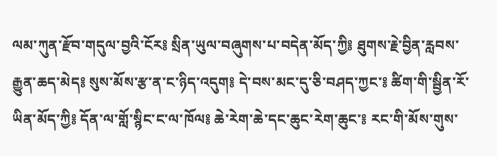ལམ་ཀུན་རྫོབ་གདུལ་བྱའི་ངོར༔ སྲིན་ཡུལ་བཞུགས་པ་བདེན་མོད་ཀྱི༔ ཐུགས་རྗེ་བྱིན་རླབས་རྒྱུན་ཆད་མེད༔ སུས་མོས་རྩ་ན་ང་ཉིད་འདུག༔ དེ་བས་མང་དུ་ཅི་བཤད་ཀྱང་༔ ཚིག་གི་སྦྱིན་རོ་ཡིན་མོད་ཀྱི༔ དོན་ལ་གློ་སྙིང་ང་ལ་ཁོལ༔ ཆེ་རེག་ཆེ་དང་ཆུང་རེག་ཆུང་༔ རང་གི་མོས་གུས་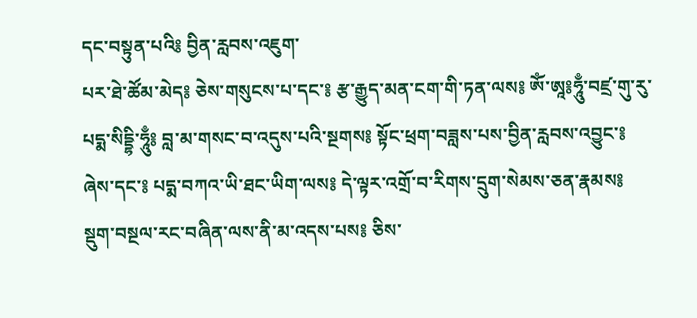དང་བསྟུན་པའི༔ བྱིན་རླབས་འཇུག་
པར་ཐེ་ཚོམ་མེད༔ ཅེས་གསུངས་པ་དང་༔ རྩ་རྒྱུད་མན་ངག་གི་ཏན་ལས༔ ཨོཾ་ཨཱ༔ཧཱུྃ་བཛྲ་གུ་རུ་པདྨ་སིདྡྷི་ཧཱུྃ༔ བླ་མ་གསང་བ་འདུས་པའི་སྔགས༔ སྟོང་ཕྲག་བཟླས་པས་བྱིན་རླབས་འབྱུང་༔ ཞེས་དང་༔ པདྨ་བཀའ་ཡི་ཐང་ཡིག་ལས༔ དེ་ལྟར་འགྲོ་བ་རིགས་དྲུག་སེམས་ཅན་རྣམས༔ སྡུག་བསྔལ་རང་བཞིན་ལས་ནི་མ་འདས་པས༔ ཅིས་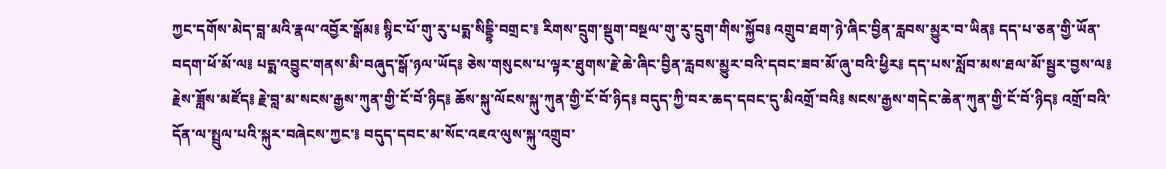ཀྱང་དགོས་མེད་བླ་མའི་རྣལ་འབྱོར་སྒོམ༔ སྙིང་པོ་གུ་རུ་པདྨ་སིདྡྷི་བགྲང་༔ རིགས་དྲུག་སྡུག་བསྔལ་གུ་རུ་དྲུག་གིས་སྐྱོབ༔ འགྲུབ་ཐག་ཉེ་ཞིང་བྱིན་རླབས་མྱུར་བ་ཡིན༔ དད་པ་ཅན་གྱི་ཡོན་བདག་ཕོ་མོ་ལ༔ པདྨ་འབྱུང་གནས་མི་བཞུད་སྒོ་ཉལ་ཡོད༔ ཅེས་གསུངས་པ་ལྟར་ཐུགས་རྗེ་ཆེ་ཞིང་བྱིན་རླབས་མྱུར་བའི་དབང་ཟབ་མོ་ཞུ་བའི་ཕྱིར༔ དད་པས་སློབ་མས་ཐལ་མོ་སྦྱར་བྱས་ལ༔ རྗེས་ཟློས་མཛོད༔ རྗེ་བླ་མ་སངས་རྒྱས་ཀུན་གྱི་ངོ་བོ་ཉིད༔ ཆོས་སྐུ་ལོངས་སྐུ་ཀུན་གྱི་ངོ་བོ་ཉིད༔ བདུད་ཀྱི་བར་ཆད་དབང་དུ་མིའགྲོ་བའི༔ སངས་རྒྱས་གདེང་ཆེན་ཀུན་གྱི་ངོ་བོ་ཉིད༔ འགྲོ་བའི་དོན་ལ་སྤྲུལ་པའི་སྐུར་བཞེངས་ཀྱང་༔ བདུད་དབང་མ་སོང་འཇའ་ལུས་སྐུ་འགྲུབ་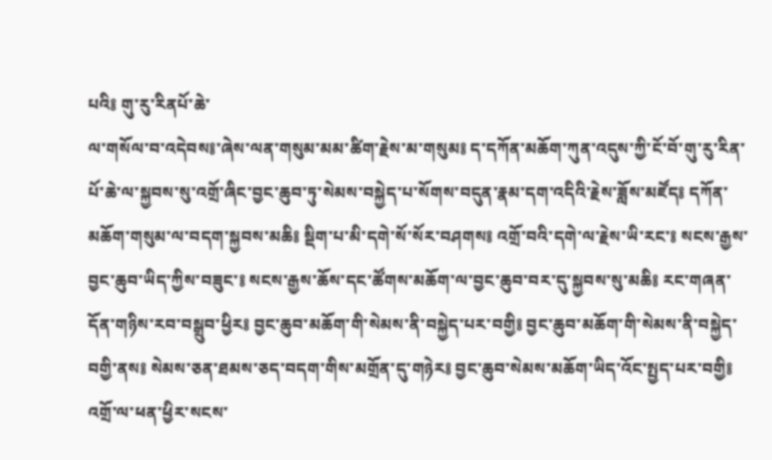པའི༔ གུ་རུ་རིནཔོ་ཆེ་
ལ་གསོལ་བ་འདེབས༔་ཞེས་ལན་གསུམ་མམ་ཚིག་རྗེས་མ་གསུམ༔ ད་དཀོན་མཆོག་ཀུན་འདུས་ཀྱི་ངོ་བོ་གུ་རུ་རིན་པོ་ཆེ་ལ་སྐྱབས་སུ་འགྲོ་ཞིང་བྱང་ཆུབ་ཏུ་སེམས་བསྐྱེད་པ་སོགས་བདུན་རྣམ་དག་འདིའི་རྗེས་ཟློས་མཛོད༔ དཀོན་མཆོག་གསུམ་ལ་བདག་སྐྱབས་མཆི༔ སྡིག་པ་མི་དགེ་སོ་སོར་བཤགས༔ འགྲོ་བའི་དགེ་ལ་རྗེས་ཡི་རང་༔ སངས་རྒྱས་བྱང་ཆུབ་ཡིད་ཀྱིས་བཟུང་༔ སངས་རྒྱས་ཆོས་དང་ཚོགས་མཆོག་ལ་བྱང་ཆུབ་བར་དུ་སྐྱབས་སུ་མཆི༔ རང་གཞན་དོན་གཉིས་རབ་བསྒྲུབ་ཕྱིར༔ བྱང་ཆུབ་མཆོག་གི་སེམས་ནི་བསྐྱེད་པར་བགྱི༔ བྱང་ཆུབ་མཆོག་གི་སེམས་ནི་བསྐྱེད་བགྱི་ནས༔ སེམས་ཅན་ཐམས་ཅད་བདག་གིས་མགྲོན་དུ་གཉེར༔ བྱང་ཆུབ་སེམས་མཆོག་ཡིད་འོང་སྤྱད་པར་བགྱི༔ འགྲོ་ལ་ཕན་ཕྱིར་སངས་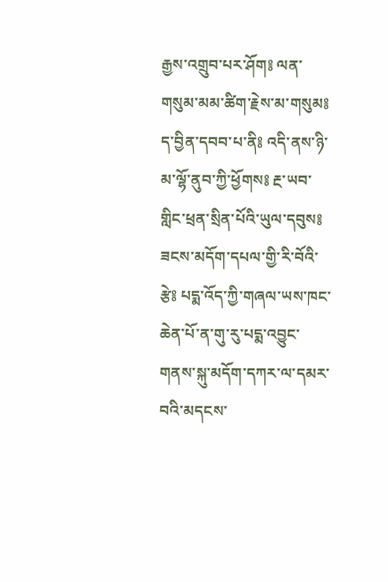རྒྱས་འགྲུབ་པར་ཤོག༔ ལན་གསུམ་མམ་ཚིག་རྗེས་མ་གསུམ༔ ད་བྱིན་དབབ་པ་ནི༔ འདི་ནས་ཉི་མ་ལྷོ་ནུབ་ཀྱི་ཕྱོགས༔ རྔ་ཡབ་གླིང་ཕྲན་སྲིན་པོའི་ཡུལ་དབུས༔ ཟངས་མདོག་དཔལ་གྱི་རི་བོའི་རྩེ༔ པདྨ་འོད་ཀྱི་གཞལ་ཡས་ཁང་ཆེན་པོ་ན་གུ་རུ་པདྨ་འབྱུང་གནས་སྐུ་མདོག་དཀར་ལ་དམར་བའི་མདངས་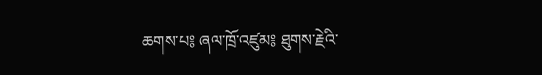ཆགས་པ༔ ཞལ་ཁྲོ་འཛུམ༔ ཐུགས་རྗེའི་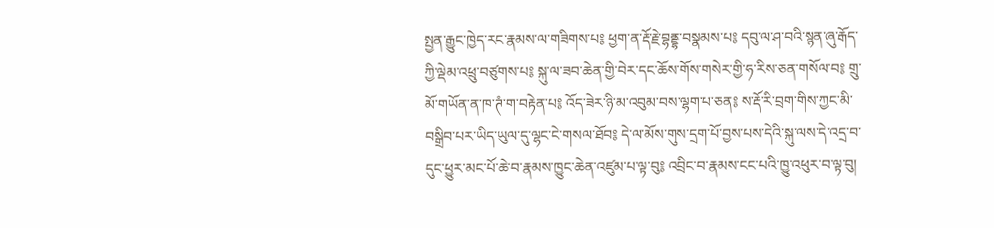སྤྱན་རྒྱུང་ཁྱེད་རང་རྣམས་ལ་གཟིགས་པ༔ ཕྱག་ན་རྡོ་རྗེ་བྷནྡྷ་བསྣམས་པ༔ དབུ་ལ་ཤ་བའི་སྙན་ཞུ་རྒོད་ཀྱི་ལྡེམ་འཕྲུ་བཙུགས་པ༔ སྐུ་ལ་ཟབ་ཆེན་གྱི་བེར་དང་ཆོས་གོས་གསེར་གྱི་ཧ་རིས་ཅན་གསོལ་བ༔ གྲུ་མོ་གཡོན་ན་ཁ་ཊཾ་ག་བརྟེན་པ༔ འོད་ཟེར་ཉི་མ་འབུམ་བས་ལྷག་པ་ཅན༔ ས་རྡོ་རི་བྲག་གིས་ཀྱང་མི་བསྒྲིབ་པར་ཡིད་ཡུལ་དུ་ལྷང་ངེ་གསལ་ཐོབ༔ དེ་ལ་མོས་གུས་དྲག་པོ་བྱས་པས་དེའི་སྐུ་ལས་དེ་འདྲ་བ་དུང་ཕྱུར་མང་པོ་ཆེ་བ་རྣམས་ཁྱུང་ཆེན་འཛུམ་པ་ལྟ་བུ༔ འབྲིང་བ་རྣམས་ངང་པའི་ཁྱུ་འཕུར་བ་ལྟ་བུ།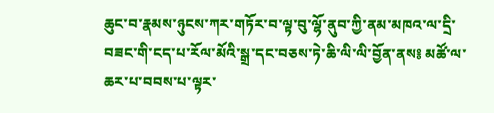ཆུང་བ་རྣམས་ཉུངས་ཀར་གཏོར་བ་ལྟ་བུ་ལྷོ་ནུབ་ཀྱི་ནམ་མཁའ་ལ་དྲི་བཟང་གི་ངད་པ་རོལ་མོའི་སྒྲ་དང་བཅས་ཏེ་ཆི་ལི་ལི་བྱོན་ནས༔ མཚོ་ལ་ཆར་པ་བབས་པ་ལྟར་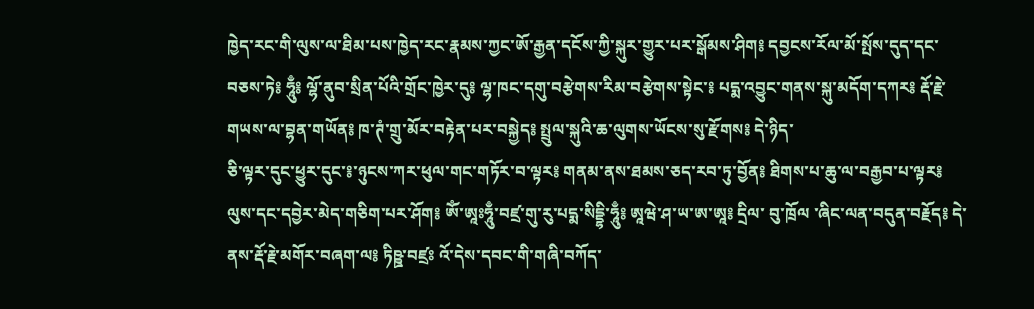ཁྱེད་རང་གི་ལུས་ལ་ཐིམ་པས་ཁྱེད་རང་རྣམས་ཀྱང་ཨོ་རྒྱན་དངོས་ཀྱི་སྐུར་གྱུར་པར་སྒོམས་ཤིག༔ དབྱངས་རོལ་མོ་སྤོས་དུད་དང་བཅས་ཏེ༔ ཧཱུྃ༔ ལྷོ་ནུབ་སྲིན་པོའི་གྲོང་ཁྱེར་དུ༔ ལྷ་ཁང་དགུ་བརྩེགས་རིམ་བརྩེགས་སྟེང་༔ པདྨ་འབྱུང་གནས་སྐུ་མདོག་དཀར༔ རྡོ་རྗེ་གཡས་ལ་བྷན་གཡོན༔ ཁ་ཊཾ་གྲུ་མོར་བརྟེན་པར་བསྐྱེད༔ སྤྲུལ་སྐུའི་ཆ་ལུགས་ཡོངས་སུ་རྫོགས༔ དེ་ཉིད་
ཅི་ལྟར་དུང་ཕྱུར་དུང་༔་ཉུངས་ཀར་ཕུལ་གང་གཏོར་བ་ལྟར༔ གནམ་ནས་ཐམས་ཅད་རབ་ཏུ་བྱོན༔ ཐིགས་པ་ཆུ་ལ་བརྒྱབ་པ་ལྟར༔ ལུས་དང་དབྱེར་མེད་གཅིག་པར་ཤོག༔ ཨོཾ་ཨཱཿཧཱུྃ་བཛྲ་གུ་རུ་པདྨ་སིདྡྷི་ཧཱུྃ༔ ཨཱཝེ་ཤ་ཡ་ཨ་ཨཱ༔ དྲིལ་ བུ་ཁྲོལ ་ཞིང་ལན་བདུན་བརྗོད༔ དེ་ནས་རྡོ་རྗེ་མགོར་བཞག་ལ༔ ཏིཥྛ་བཛྲཿ འོ་དེས་དབང་གི་གཞི་བཀོད་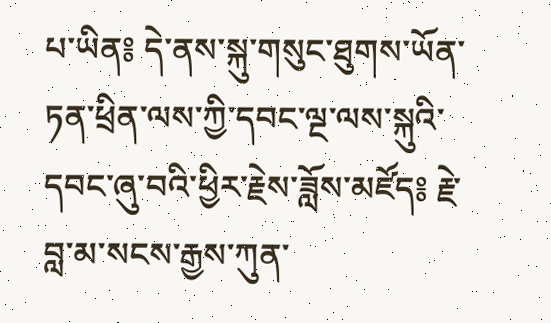པ་ཡིན༔ དེ་ནས་སྐུ་གསུང་ཐུགས་ཡོན་ཏན་ཕྲིན་ལས་ཀྱི་དབང་ལྔ་ལས་སྐུའི་དབང་ཞུ་བའི་ཕྱིར་རྗེས་ཟློས་མཛོད༔ རྗེ་བླ་མ་སངས་རྒྱས་ཀུན་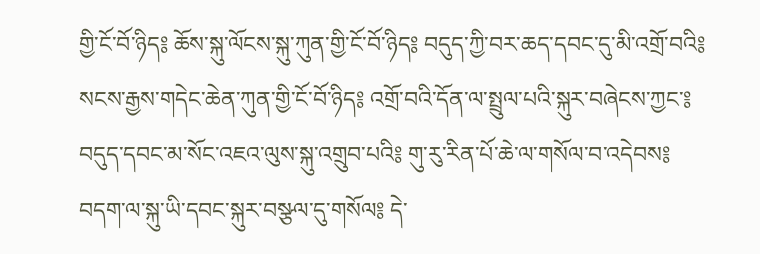གྱི་ངོ་བོ་ཉིད༔ ཆོས་སྐུ་ལོངས་སྐུ་ཀུན་གྱི་ངོ་བོ་ཉིད༔ བདུད་ཀྱི་བར་ཆད་དབང་དུ་མི་འགྲོ་བའི༔ སངས་རྒྱས་གདེང་ཆེན་ཀུན་གྱི་ངོ་བོ་ཉིད༔ འགྲོ་བའི་དོན་ལ་སྤྲུལ་པའི་སྐུར་བཞེངས་ཀྱང་༔ བདུད་དབང་མ་སོང་འཇའ་ལུས་སྐུ་འགྲུབ་པའི༔ གུ་རུ་རིན་པོ་ཆེ་ལ་གསོལ་བ་འདེབས༔ བདག་ལ་སྐུ་ཡི་དབང་སྐུར་བསྩལ་དུ་གསོལ༔ དེ་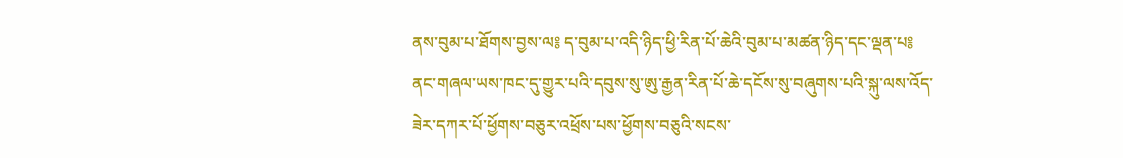ནས་བུམ་པ་ཐོགས་བྱས་ལ༔ ད་བུམ་པ་འདི་ཉིད་ཕྱི་རིན་པོ་ཆེའི་བུམ་པ་མཚན་ཉིད་དང་ལྡན་པ༔ ནང་གཞལ་ཡས་ཁང་དུ་གྱུར་པའི་དབུས་སུ་ཨུ་རྒྱན་རིན་པོ་ཆེ་དངོས་སུ་བཞུགས་པའི་སྐུ་ལས་འོད་ཟེར་དཀར་པོ་ཕྱོགས་བཅུར་འཕྲོས་པས་ཕྱོགས་བཅུའི་སངས་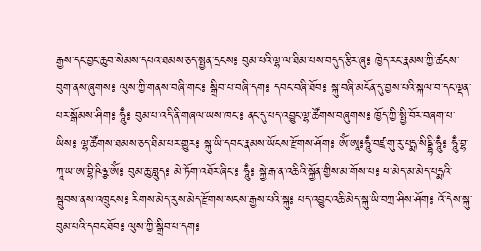རྒྱས་དང་བྱང་ཆུབ་སེམས་དཔའ་ཐམས་ཅད་སྤྱན་དྲངས༔ བུམ་པའི་ལྷ་ལ་ཐིམ་པས་བདུད་རྩིར་ཞུ༔ ཁྱེད་རང་རྣམས་ཀྱི་ཚངས་བུག་ནས་ཞུགས༔ ལུས་ཀྱི་གནས་བཞི་གང་༔ སྒྲིབ་པ་བཞི་དག༔ དབང་བཞི་ཐོབ༔ སྐུ་བཞི་མངོན་དུ་བྱས་པའི་སྐལ་བ་དང་ལྡན་པར་སྒོམས་ཤིག༔ ཧཱུྃ༔ བུམ་པ་འདི་ནི་གཞལ་ཡས་ཁང་༔ ནང་དུ་པད་འབྱུང་ལྷ་ཚོགས་བཞུགས༔ ཁྱོད་ཀྱི་སྤྱི་བོར་བཞག་པ་ཡིས༔ ལྷ་ཚོགས་ཐམས་ཅད་ཐིམ་པར་གྱུར༔ སྐུ་ཡི་དབང་རྣམས་ཡོངས་རྫོགས་ཤོག༔ ཨོཾ་ཨཱ༔ཧཱུྃ་བཛྲ་གུ་རུ་པདྨ་སིདྡྷི་ཧཱུྃ༔ ཧཱུྃ་བྷ་ཀཱ་ཡ་ཨ་བྷི་ཥིཉྩ་ཨོཾ༔ བུམ་ཆུ་བླུད༔ མེ་ཏོག་འཐོར་ཞིང་༔ ཧཱུྃ༔ སྐྱེ་རྒ་ན་འཆིའི་སྐྱོན་གྱིས་མ་གོས་པ༔ ཕ་མེད་མ་མེད་པདྨའི་སྦུབས་ནས་འཁྲུངས༔ རིགས་མེད་རུས་མེད་རྫོགས་སངས་རྒྱས་པའི་སྐུ༔ པད་འབྱུང་འཆི་མེད་སྐུ་ཡི་བཀྲ་ཤིས་ཤོག༔ འོ་དེས་སྐུ་བུམ་པའི་དབང་ཐོབ༔ ལུས་ཀྱི་སྒྲིབ་པ་དག༔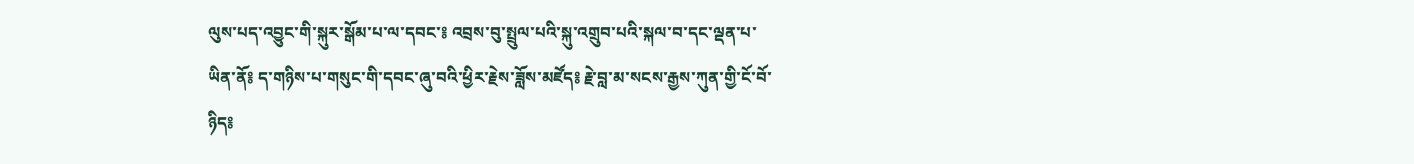ལུས་པད་འབྱུང་གི་སྐུར་སྒོམ་པ་ལ་དབང་༔ འབྲས་བུ་སྤྲུལ་པའི་སྐུ་འགྲུབ་པའི་སྐལ་བ་དང་ལྡན་པ་ཡིན་ནོ༔ ད་གཉིས་པ་གསུང་གི་དབང་ཞུ་བའི་ཕྱིར་རྗེས་ཟློས་མཛོད༔ རྗེ་བླ་མ་སངས་རྒྱས་ཀུན་གྱི་ངོ་བོ་ཉིད༔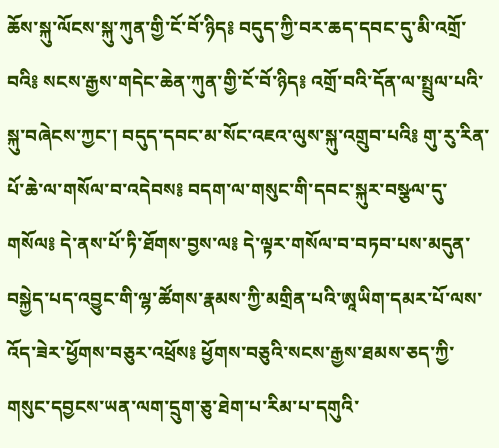ཆོས་སྐུ་ལོངས་སྐུ་ཀུན་གྱི་ངོ་བོ་ཉིད༔ བདུད་ཀྱི་བར་ཆད་དབང་དུ་མི་འགྲོ་བའི༔ སངས་རྒྱས་གདེང་ཆེན་ཀུན་གྱི་ངོ་བོ་ཉིད༔ འགྲོ་བའི་དོན་ལ་སྤྲུལ་པའི་སྐུ་བཞེངས་ཀྱང་། བདུད་དབང་མ་སོང་འཇའ་ལུས་སྐུ་འགྲུབ་པའི༔ གུ་རུ་རིན་པོ་ཆེ་ལ་གསོལ་བ་འདེབས༔ བདག་ལ་གསུང་གི་དབང་སྐུར་བསྩལ་དུ་གསོལ༔ དེ་ནས་པོ་ཏི་ཐོགས་བྱས་ལ༔ དེ་ལྟར་གསོལ་བ་བཏབ་པས་མདུན་བསྐྱེད་པད་འབྱུང་གི་ལྷ་ཚོགས་རྣམས་ཀྱི་མགྲིན་པའི་ཨཱཡིག་དམར་པོ་ལས་འོད་ཟེར་ཕྱོགས་བཅུར་འཕྲོས༔ ཕྱོགས་བཅུའི་སངས་རྒྱས་ཐམས་ཅད་ཀྱི་གསུང་དབྱངས་ཡན་ལག་དྲུག་ཅུ་ཐེག་པ་རིམ་པ་དགུའི་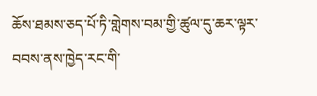ཆོས་ཐམས་ཅད་པོ་ཏི་གླེགས་བམ་གྱི་ཚུལ་དུ་ཆར་ལྟར་བབས་ནས་ཁྱེད་རང་གི་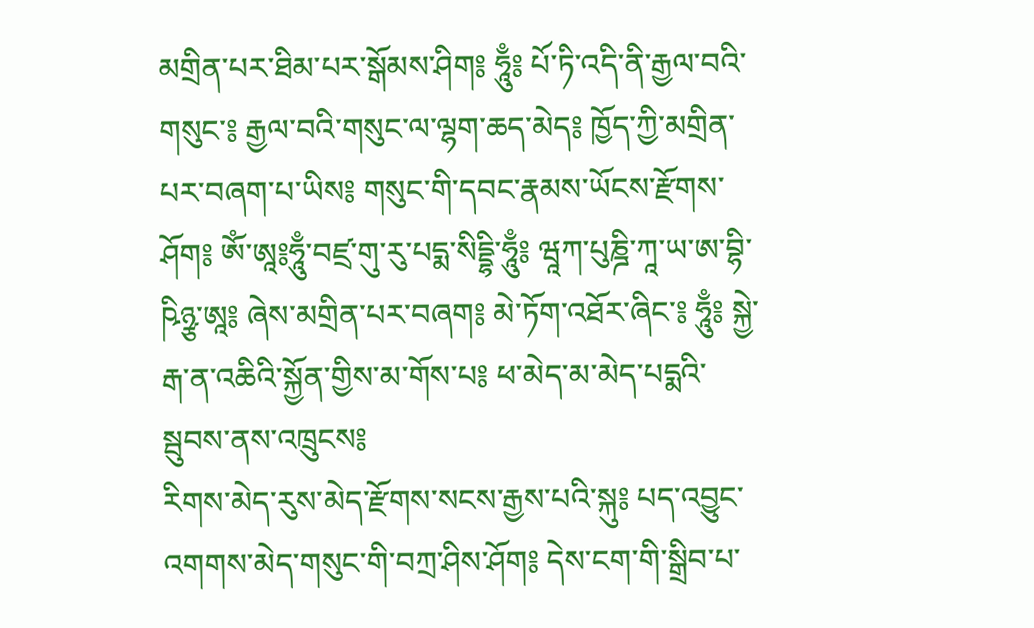མགྲིན་པར་ཐིམ་པར་སྒོམས་ཤིག༔ ཧཱུྃ༔ པོ་ཏི་འདི་ནི་རྒྱལ་བའི་གསུང་༔ རྒྱལ་བའི་གསུང་ལ་ལྷག་ཆད་མེད༔ ཁྱོད་ཀྱི་མགྲིན་པར་བཞག་པ་ཡིས༔ གསུང་གི་དབང་རྣམས་ཡོངས་རྫོགས་ཤོག༔ ཨོཾ་ཨཱ༔ཧཱུྃ་བཛྲ་གུ་རུ་པདྨ་སིདྡྷི་ཧཱུྃ༔ ཝཱཀ་པུཎྜི་ཀཱ་ཡ་ཨ་བྷི་ཥིཉྩ་ཨཱ༔ ཞེས་མགྲིན་པར་བཞག༔ མེ་ཏོག་འཐོར་ཞིང་༔ ཧཱུྃ༔ སྐྱེ་རྒ་ན་འཆིའི་སྐྱོན་གྱིས་མ་གོས་པ༔ ཕ་མེད་མ་མེད་པདྨའི་སྦུབས་ནས་འཁྲུངས༔
རིགས་མེད་རུས་མེད་རྫོགས་སངས་རྒྱས་པའི་སྐུ༔ པད་འབྱུང་འགགས་མེད་གསུང་གི་བཀྲ་ཤིས་ཤོག༔ དེས་ངག་གི་སྒྲིབ་པ་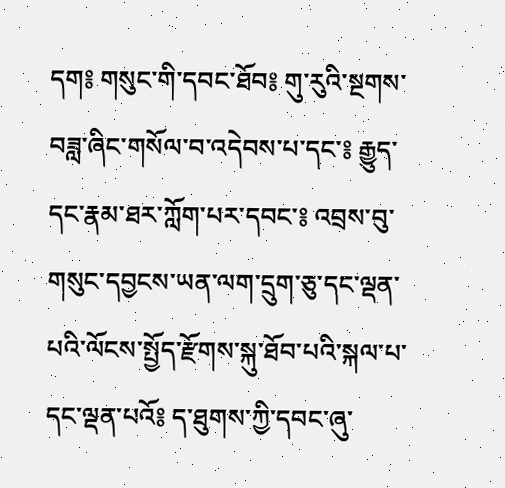དག༔ གསུང་གི་དབང་ཐོབ༔ གུ་རུའི་སྔགས་བཟླ་ཞིང་གསོལ་བ་འདེབས་པ་དང་༔ རྒྱུད་དང་རྣམ་ཐར་ཀློག་པར་དབང་༔ འབྲས་བུ་གསུང་དབྱངས་ཡན་ལག་དྲུག་ཅུ་དང་ལྡན་པའི་ལོངས་སྤྱོད་རྫོགས་སྐུ་ཐོབ་པའི་སྐལ་པ་དང་ལྡན་པའོ༔ ད་ཐུགས་ཀྱི་དབང་ཞུ་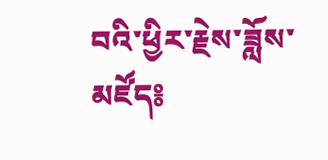བའི་ཕྱིར་རྗེས་ཟློས་མཛོད༔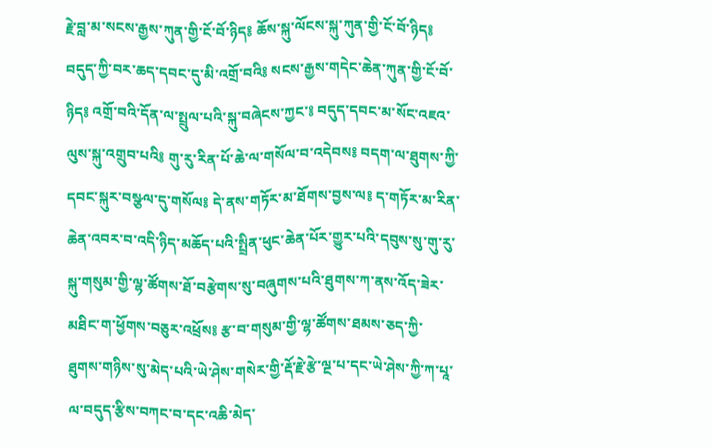རྗེ་བླ་མ་སངས་རྒྱས་ཀུན་གྱི་ངོ་བོ་ཉིད༔ ཆོས་སྐུ་ལོངས་སྐུ་ཀུན་གྱི་ངོ་བོ་ཉིད༔ བདུད་ཀྱི་བར་ཆད་དབང་དུ་མི་འགྲོ་བའི༔ སངས་རྒྱས་གདེང་ཆེན་ཀུན་གྱི་ངོ་བོ་ཉིད༔ འགྲོ་བའི་དོན་ལ་སྤྲུལ་པའི་སྐུ་བཞེངས་ཀྱང་༔ བདུད་དབང་མ་སོང་འཇའ་ལུས་སྐུ་འགྲུབ་པའི༔ གུ་རུ་རིན་པོ་ཆེ་ལ་གསོལ་བ་འདེབས༔ བདག་ལ་ཐུགས་ཀྱི་དབང་སྐུར་བསྩལ་དུ་གསོལ༔ དེ་ནས་གཏོར་མ་ཐོགས་བྱས་ལ༔ ད་གཏོར་མ་རིན་ཆེན་འབར་བ་འདི་ཉིད་མཆོད་པའི་སྤྲིན་ཕུང་ཆེན་པོར་གྱུར་པའི་དབུས་སུ་གུ་རུ་སྐུ་གསུམ་གྱི་ལྷ་ཚོགས་ཐོ་བརྩེགས་སུ་བཞུགས་པའི་ཐུགས་ཀ་ནས་འོད་ཟེར་མཐིང་ག་ཕྱོགས་བཅུར་འཕྲོས༔ རྩ་བ་གསུམ་གྱི་ལྷ་ཚོགས་ཐམས་ཅད་ཀྱི་
ཐུགས་གཉིས་སུ་མེད་པའི་ཡེ་ཤེས་གསེར་གྱི་རྡོ་རྗེ་རྩེ་ལྔ་པ་དང་ཡེ་ཤེས་ཀྱི་ཀ་པཱ་ལ་བདུད་རྩིས་བཀང་བ་དང་འཆི་མེད་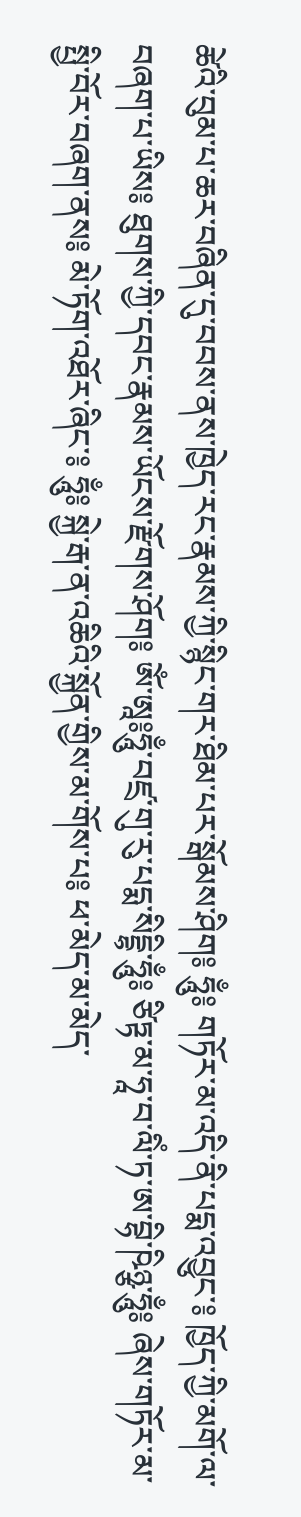ཚེའི་བུམ་པ་ཆར་བཞིན་དུ་བབས་ནས་ཁྱེད་རང་རྣམས་ཀྱི་སྙིང་གར་ཐིམ་པར་སྒོམས་ཤིག༔ ཧཱུྃ༔ གཏོར་མ་འདི་ནི་པདྨ་འབྱུང་༔ ཁྱོད་ཀྱི་མགོ་ལ་བཞག་པ་ཡིས༔ ཐུགས་ཀྱི་དབང་རྣམས་ཡོངས་རྫོགས་ཤོག༔ ཨོཾ་ཨཱ༔ཧཱུྃ་བཛྲ་གུ་རུ་པདྨ་སིདྡྷི་ཧཱུྃ༔ ཙིཏྟ་མ་ཧཱ་བ་ལིཾ་ཏ་ཨ་བྷི་ཥིཉྩ་ཧཱུྃ༔ ཞེས་གཏོར་མ་སྤྱི་བོར་བཞག་ནས༔ མེ་ཏོག་འཐོར་ཞིང་༔ ཧཱུྃ༔ སྐྱེ་རྒ་ན་འཆིའི་སྐྱོན་གྱིས་མ་གོས་པ༔ ཕ་མེད་མ་མེད་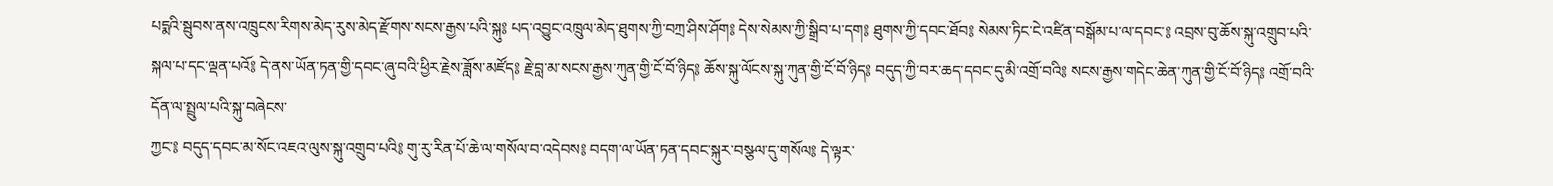པདྨའི་སྦུབས་ནས་འཁྲུངས་རིགས་མེད་རུས་མེད་རྫོགས་སངས་རྒྱས་པའི་སྐུ༔ པད་འབྱུང་འཁྲུལ་མེད་ཐུགས་ཀྱི་བཀྲ་ཤིས་ཤོག༔ དེས་སེམས་ཀྱི་སྒྲིབ་པ་དག༔ ཐུགས་ཀྱི་དབང་ཐོབ༔ སེམས་ཏིང་ངེ་འཛིན་བསྒོམ་པ་ལ་དབང་༔ འབྲས་བུ་ཆོས་སྐུ་འགྲུབ་པའི་སྐལ་པ་དང་ལྡན་པའོ༔ དེ་ནས་ཡོན་ཏན་གྱི་དབང་ཞུ་བའི་ཕྱིར་རྗེས་ཟློས་མཛོད༔ རྗེ་བླ་མ་སངས་རྒྱས་ཀུན་གྱི་ངོ་བོ་ཉིད༔ ཆོས་སྐུ་ལོངས་སྐུ་ཀུན་གྱི་ངོ་བོ་ཉིད༔ བདུད་ཀྱི་བར་ཆད་དབང་དུ་མི་འགྲོ་བའི༔ སངས་རྒྱས་གདེང་ཆེན་ཀུན་གྱི་ངོ་བོ་ཉིད༔ འགྲོ་བའི་དོན་ལ་སྤྲུལ་པའི་སྐུ་བཞེངས་
ཀྱང་༔ བདུད་དབང་མ་སོང་འཇའ་ལུས་སྐུ་འགྲུབ་པའི༔ གུ་རུ་རིན་པོ་ཆེ་ལ་གསོལ་བ་འདེབས༔ བདག་ལ་ཡོན་ཏན་དབང་སྐུར་བསྩལ་དུ་གསོལ༔ དེ་ལྟར་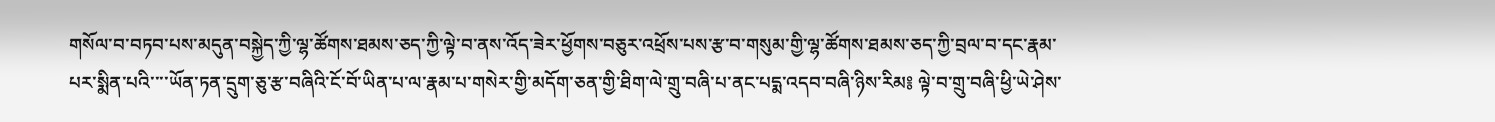གསོལ་བ་བཏབ་པས་མདུན་བསྐྱེད་ཀྱི་ལྷ་ཚོགས་ཐམས་ཅད་ཀྱི་ལྟེ་བ་ནས་འོད་ཟེར་ཕྱོགས་བཅུར་འཕྲོས་པས་རྩ་བ་གསུམ་གྱི་ལྷ་ཚོགས་ཐམས་ཅད་ཀྱི་བྲལ་བ་དང་རྣམ་པར་སྨིན་པའི་་་་ཡོན་ཏན་དྲུག་ཅུ་རྩ་བཞིའི་ངོ་བོ་ཡིན་པ་ལ་རྣམ་པ་གསེར་གྱི་མདོག་ཅན་གྱི་ཐིག་ལེ་གྲུ་བཞི་པ་ནང་པདྨ་འདབ་བཞི་ཉིས་རིམ༔ ལྟེ་བ་གྲུ་བཞི་ཕྱི་ཡེ་ཤེས་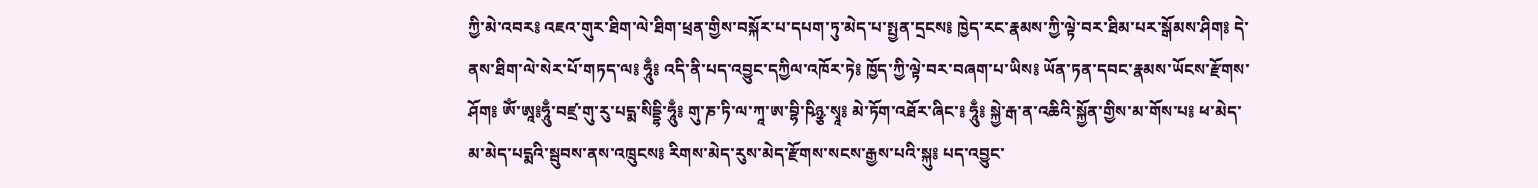ཀྱི་མེ་འབར༔ འཇའ་གུར་ཐིག་ལེ་ཐིག་ཕྲན་གྱིས་བསྐོར་པ་དཔག་ཏུ་མེད་པ་སྤྱན་དྲངས༔ ཁྱེད་རང་རྣམས་ཀྱི་ལྟེ་བར་ཐིམ་པར་སྒོམས་ཤིག༔ དེ་ནས་ཐིག་ལེ་སེར་པོ་གཏད་ལ༔ ཧཱུྃ༔ འདི་ནི་པད་འབྱུང་དཀྱིལ་འཁོར་ཏེ༔ ཁྱོད་ཀྱི་ལྟེ་བར་བཞག་པ་ཡིས༔ ཡོན་ཏན་དབང་རྣམས་ཡོངས་རྫོགས་ཤོག༔ ཨོཾ་ཨཱ༔ཧཱུྃ་བཛྲ་གུ་རུ་པདྨ་སིདྡྷི་ཧཱུྃ༔ གུ་ཎ་ཏི་ལ་ཀཱ་ཨ་བྷི་ཥིཉྩ་སྭཱ༔ མེ་ཏོག་འཐོར་ཞིང་༔ ཧཱུྃ༔ སྐྱེ་རྒ་ན་འཆིའི་སྐྱོན་གྱིས་མ་གོས་པ༔ ཕ་མེད་མ་མེད་པདྨའི་སྦུབས་ནས་འཁྲུངས༔ རིགས་མེད་རུས་མེད་རྫོགས་སངས་རྒྱས་པའི་སྐུ༔ པད་འབྱུང་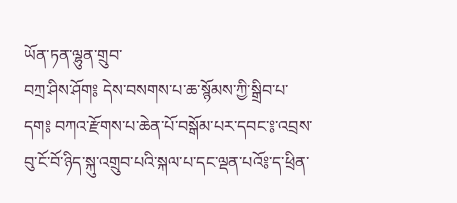ཡོན་ཏན་ལྷུན་གྲུབ་
བཀྲ་ཤིས་ཤོག༔ དེས་བསགས་པ་ཆ་སྙོམས་ཀྱི་སྒྲིབ་པ་དག༔ བཀའ་རྫོགས་པ་ཆེན་པོ་བསྒོམ་པར་དབང་༔་འབྲས་བུ་ངོ་བོ་ཉིད་སྐུ་འགྲུབ་པའི་སྐལ་པ་དང་ལྡན་པའོ༔་ད་ཕྲིན་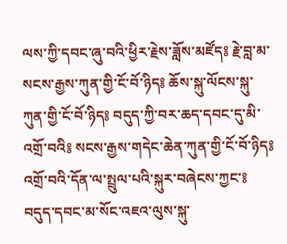ལས་ཀྱི་དབང་ཞུ་བའི་ཕྱིར་རྗེས་ཟློས་མཛོད༔ རྗེ་བླ་མ་སངས་རྒྱས་ཀུན་གྱི་ངོ་བོ་ཉིད༔ ཆོས་སྐུ་ལོངས་སྐུ་ཀུན་གྱི་ངོ་བོ་ཉིད༔ བདུད་ཀྱི་བར་ཆད་དབང་དུ་མི་འགྲོ་བའི༔ སངས་རྒྱས་གདེང་ཆེན་ཀུན་གྱི་ངོ་བོ་ཉིད༔ འགྲོ་བའི་དོན་ལ་སྤྲུལ་པའི་སྐུར་བཞེངས་ཀྱང་༔ བདུད་དབང་མ་སོང་འཇའ་ལུས་སྐུ་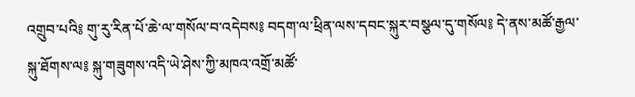འགྲུབ་པའི༔ གུ་རུ་རིན་པོ་ཆེ་ལ་གསོལ་བ་འདེབས༔ བདག་ལ་ཕྲིན་ལས་དབང་སྐུར་བསྩལ་དུ་གསོལ༔ དེ་ནས་མཚོ་རྒྱལ་སྐུ་ཐོགས་ལ༔ སྐུ་གཟུགས་འདི་ཡེ་ཤེས་ཀྱི་མཁའ་འགྲོ་མཚོ་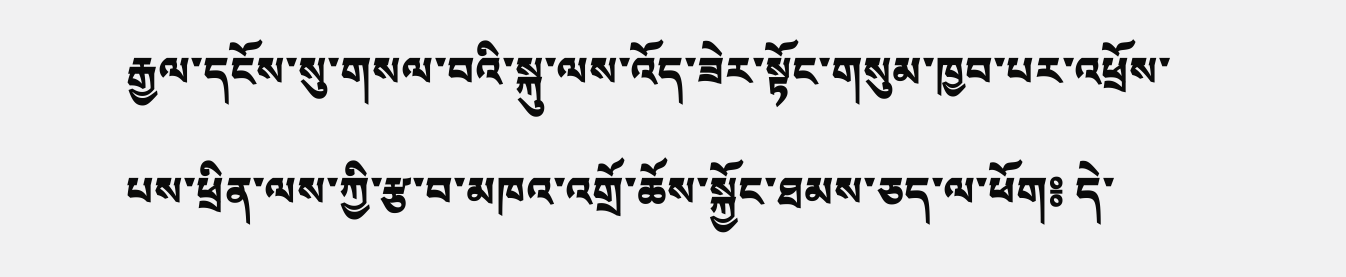རྒྱལ་དངོས་སུ་གསལ་བའི་སྐུ་ལས་འོད་ཟེར་སྟོང་གསུམ་ཁྱབ་པར་འཕྲོས་པས་ཕྲིན་ལས་ཀྱི་རྩ་བ་མཁའ་འགྲོ་ཆོས་སྐྱོང་ཐམས་ཅད་ལ་ཕོག༔ དེ་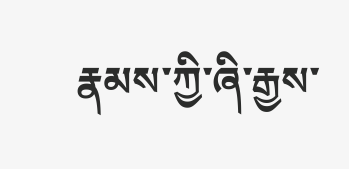རྣམས་ཀྱི་ཞི་རྒྱས་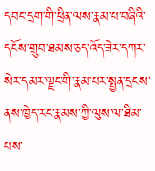དབང་དྲག་གི་ཕྲིན་ལས་རྣམ་པ་བཞིའི་དངོས་གྲུབ་ཐམས་ཅད་འོད་ཟེར་དཀར་སེར་དམར་ལྗང་གི་རྣམ་པར་སྤྱན་དྲངས་ནས་ཁྱེད་རང་རྣམས་ཀྱི་ལུས་ལ་ཐིམ་པས་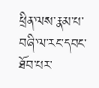ཕྲིན་ལས་རྣམ་པ་བཞི་ལ་རང་དབང་ཐོབ་པར་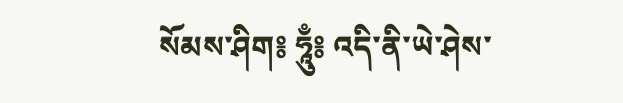སོམས་ཤིག༔ ཧཱུྃ༔ འདི་ནི་ཡེ་ཤེས་